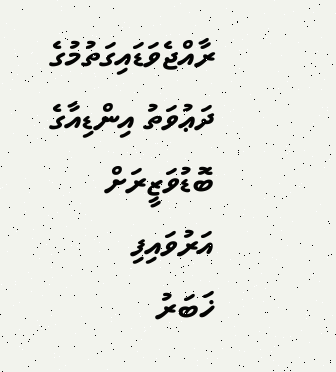ރާއްޖެވަޑައިގަތުމުގެ ދަޢުވަތު އިންޑިއާގެ ބޮޑުވަޒީރަށް އަރުވައިފި
ޚަބަރު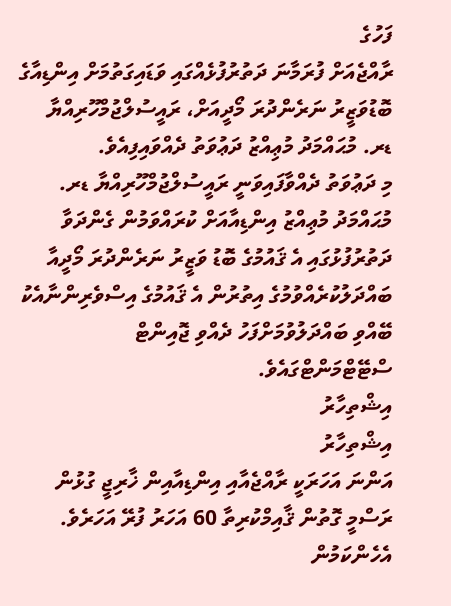ފަހުގެ
ރާއްޖެއަށް ފުރަމާނަ ދަތުރުފުޅެއްގައި ވަޑައިގަތުމަށް އިންޑިއާގެ ބޮޑުވަޒީރު ނަރެންދުރަ މޯދީއަށް، ރައީސުލްޖުމްހޫރިއްޔާ ޑރ. މުޙައްމަދު މުޢިއްޒު ދަޢުވަތު ދެއްވައިފިއެވެ.
މި ދަޢުވަތު ދެއްވާފައިވަނީ ރައީސުލްޖުމްހޫރިއްޔާ ޑރ. މުޙައްމަދު މުޢިއްޒު އިންޑިއާއަށް ކުރައްވަމުން ގެންދަވާ ދަތުރުފުޅުގައި އެ ޤައުމުގެ ބޮޑު ވަޒީރު ނަރެންދުރަ މޯދީއާ ބައްދަލުކުރެއްވުމުގެ އިތުރުން އެ ޤައުމުގެ އިސްވެރިންނާއެކު ބޭއްވި ބައްދަލުވުމަށްފަހު ދެއްވި ޖޮއިންޓް ސްޓޭޓްމަންޓްގައެވެ.
އިޝްތިހާރު
އިޝްތިހާރު
އަންނަ އަހަރަކީ ރާއްޖެއާއި އިންޑިއާއިން ޚާރިޖީ ގުޅުން ރަސްމީ ގޮތުން ޤާއިމްކުރިތާ 60 އަހަރު ފުރޭ އަހަރެވެ. އެހެންކަމުން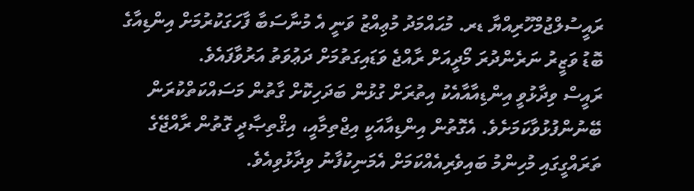ރައީސުލްޖުމްހޫރިއްޔާ ޑރ. މުޙައްމަދު މުޢިއްޒު ވަނީ އެ މުނާސަބާ ފާހަގަކުރުމަށް އިންޑިއާގެ ބޮޑު ވަޒީރު ނަރެންދުރަ މޯދީއަށް ރާއްޖެ ވަޑައިގަތުމަށް ދަޢުވަތު އަރުވާފައެވެ.
ރައީސް ވިދާޅުވީ އިންޑިއާއާއެކު އިތުރަށް ގުޅުން ބަދަހިކޮށް ގާތުން މަސައްކަތްކުރަން ބޭނުންފުޅުވާކަމަށެވެ. އެގޮތުން އިންޑިއާއަކީ އިޖްތިމާއީ، އިޤްތިޞާދީ ގޮތުން ރާއްޖޭގެ ތަރައްގީގައި މުހިންމު ބައިވެރިއެއްކަމަށް އެމަނިކުފާނު ވިދާޅުވިއެވެ.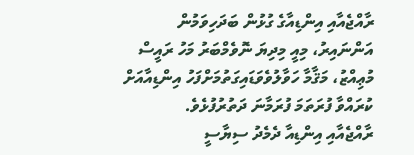ރާއްޖެއާއި އިންޑިއާގެ ގުޅުން ބަދަހިވަމުން އަންނައިރު، މިއީ މިދިޔަ ނޮވެމްބަރު މަހު ރައީސް މުޢިއްޒު، މަޤާމާ ހަވާލުވެވަޑައިގަތުމަށްފަހު އިންޑިއާއަށް ކުރައްވާ ފުރަތަމަ ފުރަމާނަ ދަތުރުފުޅެވެ.
ރާއްޖެއާއި އިންޑިއާ ދެމެދު ސިޔާސީ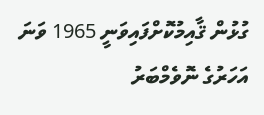ގުޅުން ޤާއިމުކޮށްފައިވަނީ 1965 ވަނަ އަހަރުގެ ނޮވެމްބަރު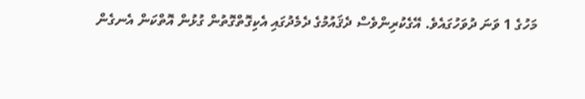މަހުގެ 1 ވަނަ ދުވަހުގައެވެ. އޭގެކުރިންވެސް ދެޤައުމުގެ ދެމެދުގައި އެކިގޮތްގޮތުން ގުޅުން އޮތްކަން އެނގެން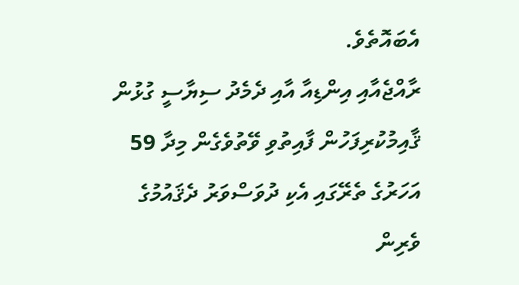އެބައޮތެވެ.
ރާއްޖެއާއި އިންޑިއާ އާއި ދެމެދު ސިޔާސީ ގުޅުން ޤާއިމުކުރިފަހުން ފާއިތުވި ވޭތުވެގެން މިދާ 59 އަހަރުގެ ތެރޭގައި އެކި ދުވަސްވަރު ދެޤައުމުގެ ވެރިން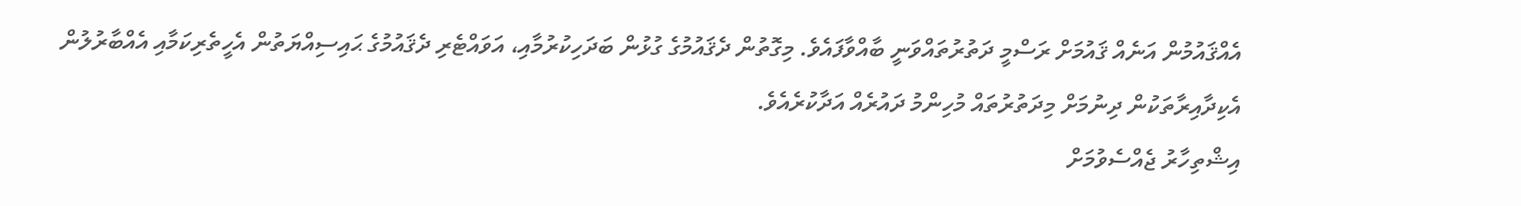އެއްޤައުމުން އަނެއް ޤައުމަށް ރަސްމީ ދަތުރުތައްވަނީ ބާއްވާފައެވެ. މިގޮތުން ދެޤައުމުގެ ގުޅުން ބަދަހިކުރުމާއި، އަވައްޓެރި ދެޤައުމުގެ ޙައިސިއްޔަތުން އެހީތެރިކަމާއި އެއްބާރުލުން އެކިދާއިރާތަކުން ދިނުމަށް މިދަތުރުތައް މުހިންމު ދައުރެއް އަދާކުރެއެވެ.
އިޝްތިހާރު ޖެއްސެވުމަށް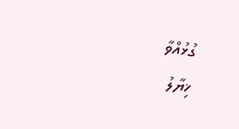ގުޅުއްވާ
ޚިޔާލު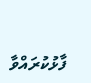ފާޅުކުރައްވާ